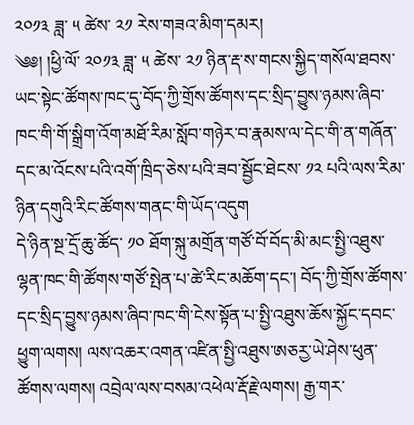༢༠༡༣ ཟླ་ ༥ ཚེས་ ༢༡ རེས་གཟའ་མིག་དམར།
༄༅། །ཕྱི་ལོ་ ༢༠༡༣ ཟླ་ ༥ ཚེས་ ༢༡ ཉིན་རྡ་ས་གངས་སྐྱིད་གསོལ་ཐབས་ཡང་སྟེང་ཚོགས་ཁང་དུ་བོད་ཀྱི་གྲོས་ཚོགས་དང་སྲིད་བྱུས་ཉམས་ཞིབ་ཁང་གི་གོ་སྒྲིག་འོག་མཐོ་རིམ་སློབ་གཉེར་བ་རྣམས་ལ་དེང་གི་ན་གཞོན་དང་མ་འོངས་པའི་འགོ་ཁྲིད་ཅེས་པའི་ཟབ་སྦྱོང་ཐེངས་ ༡༢ པའི་ལས་རིམ་ཉིན་དགུའི་རིང་ཚོགས་གནང་གི་ཡོད་འདུག
དེ་ཉིན་སྔ་དྲོ་ཆུ་ཚོད་ ༡༠ ཐོག་སྐུ་མགྲོན་གཙོ་བོ་བོད་མི་མང་སྤྱི་འཐུས་ལྷན་ཁང་གི་ཚོགས་གཙོ་སྤེན་པ་ཚེ་རིང་མཆོག་དང་། བོད་ཀྱི་གྲོས་ཚོགས་དང་སྲིད་བྱུས་ཉམས་ཞིབ་ཁང་གི་ངེས་སྟོན་པ་སྤྱི་འཐུས་ཆོས་སྐྱོང་དབང་ཕྱུག་ལགས། ལས་འཆར་འགན་འཛིན་སྤྱི་འཐུས་ཨཅརྱ་ཡེ་ཤེས་ཕུན་ཚོགས་ལགས། འབྲེལ་ལས་བསམ་འཕེལ་རྡོ་རྗེ་ལགས། རྒྱ་གར་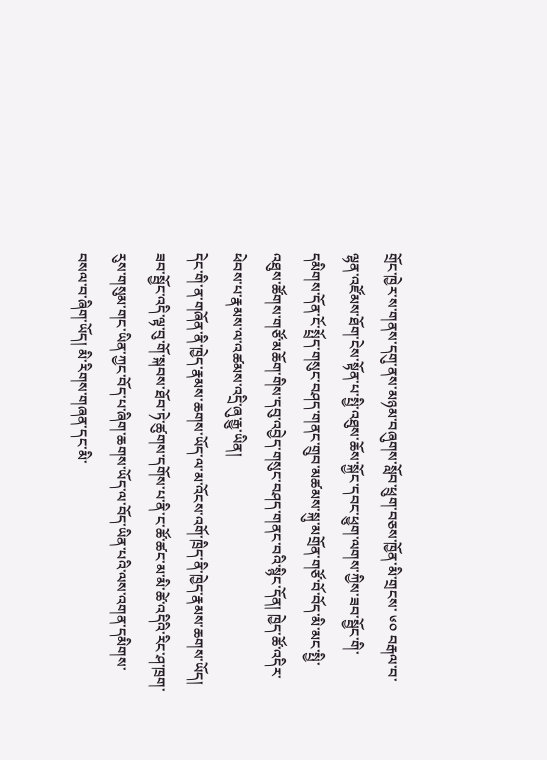གྲོང་ཁྱེར་ས་གནས་དགུ་ནས་མཉམ་བཞུགས་སློབ་ཕྲུག་བཅས་ཁྱོན་མི་གྲངས་ ༦༠ བརྒལ་བ་ལྷན་འཛོམས་ཐོག་ངེས་སྟོན་པ་སྤྱི་འཐུས་ཆོས་སྐྱོང་དབང་ཕྱུག་ལགས་ཀྱིས་ཟབ་སྦྱོང་གི་དམིགས་དོན་ངོ་སྤྲོད་གསུང་བཤད་གནང་གྲུབ་མཚམས་སྐུ་མགྲོན་གཙོ་བོ་བོད་མི་མང་སྤྱི་འཐུས་ཚོགས་གཙོ་མཆོག་གིས་དབུ་འབྱེད་གསུང་བཤད་གནང་བའི་སྙིང་དོན། ཁྱེད་ཚོ་འདིར་ཕེབས་པ་རྣམས་ལ་འཚམས་འདྲི་ཞུ་རྒྱུ་ཡིན།
དེང་གི་ན་གཞོན་ནི་ཁྱེད་རྣམས་ཆགས་ཡོད་ལ་མ་འོངས་འགོ་ཁྲིད་ནི་ཁྱེད་རྣམས་ཆགས་ཡོད། ཟབ་སྦྱོང་འདི་ལྟ་བུ་གོ་སྐབས་ཐོབ་ཏེ་ཚུགས་དགོས་པ་ནི་ང་ཚོ་ཚང་མ་མི་ཚེ་འདིའི་རིང་ཤ་ཁྲག་རུས་གསུམ་གང་ཡིན་ཀྱང་བོད་པ་ཞིག་ཆགས་ཡོད་ལ་བོད་ཡིན་པའི་ལས་འགན་དམིགས་བསལ་བ་ཞིག་ཡོད། མི་རིགས་གཞན་དང་མི་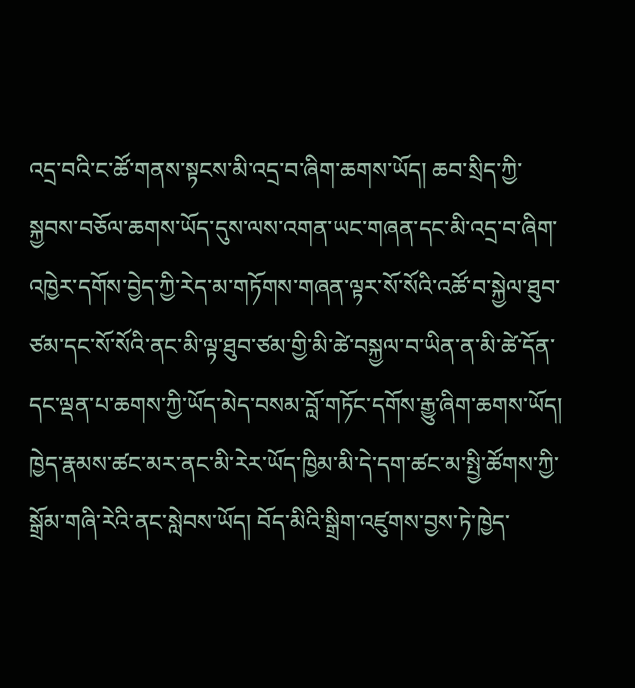འདྲ་བའི་ང་ཚོ་གནས་སྟངས་མི་འདྲ་བ་ཞིག་ཆགས་ཡོད། ཆབ་སྲིད་ཀྱི་སྐྱབས་བཅོལ་ཆགས་ཡོད་དུས་ལས་འགན་ཡང་གཞན་དང་མི་འདྲ་བ་ཞིག་འཁྱེར་དགོས་བྱེད་ཀྱི་རེད་མ་གཏོགས་གཞན་ལྟར་སོ་སོའི་འཚོ་བ་སྐྱེལ་ཐུབ་ཙམ་དང་སོ་སོའི་ནང་མི་ལྟ་ཐུབ་ཙམ་གྱི་མི་ཚེ་བསྐྱལ་བ་ཡིན་ན་མི་ཚེ་དོན་དང་ལྡན་པ་ཆགས་ཀྱི་ཡོད་མེད་བསམ་བློ་གཏོང་དགོས་རྒྱུ་ཞིག་ཆགས་ཡོད། ཁྱེད་རྣམས་ཚང་མར་ནང་མི་རེར་ཡོད་ཁྱིམ་མི་དེ་དག་ཚང་མ་སྤྱི་ཚོགས་ཀྱི་སྒྲོམ་གཞི་རེའི་ནང་སླེབས་ཡོད། བོད་མིའི་སྒྲིག་འཛུགས་བྱས་ཏེ་ཁྱེད་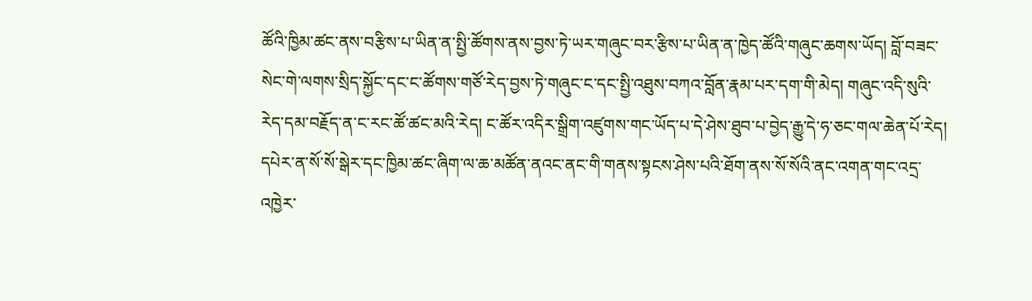ཚོའི་ཁྱིམ་ཚང་ནས་བརྩིས་པ་ཡིན་ན་སྤྱི་ཚོགས་ནས་བྱས་ཏེ་ཡར་གཞུང་བར་རྩིས་པ་ཡིན་ན་ཁྱེད་ཚོའི་གཞུང་ཆགས་ཡོད། བློ་བཟང་སེང་གེ་ལགས་སྲིད་སྐྱོང་དང་ང་ཚོགས་གཙོ་རེད་བྱས་ཏེ་གཞུང་ང་དང་སྤྱི་འཐུས་བཀའ་བློན་རྣམ་པར་དག་གི་མེད། གཞུང་འདི་སུའི་རེད་དམ་བརྗོད་ན་ང་རང་ཚོ་ཚང་མའི་རེད། ང་ཚོར་འདིར་སྒྲིག་འཛུགས་གང་ཡོད་པ་དེ་ཤེས་ཐུབ་པ་བྱེད་རྒྱུ་དེ་ཧ་ཅང་གལ་ཆེན་པོ་རེད།
དཔེར་ན་སོ་སོ་སྒེར་དང་ཁྱིམ་ཚང་ཞིག་ལ་ཆ་མཚོན་ནའང་ནང་གི་གནས་སྟངས་ཤེས་པའི་ཐོག་ནས་སོ་སོའི་ནང་འགན་གང་འདྲ་འཁྱེར་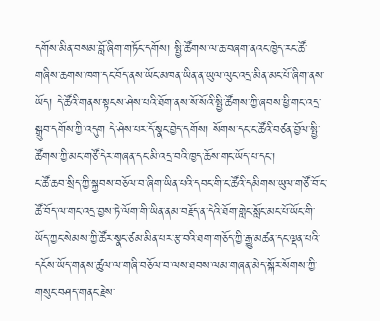དགོས་མིན་བསམ་བློ་ཞིག་གཏོང་དགོས། སྤྱི་ཚོགས་ལ་ཆ་བཞག་ནའང་ཁྱེད་རང་ཚོ་གཞིས་ཆགས་ཁག་དང་བོད་ནས་ཡོང་མཁན་ཡིན་ན་ཡུལ་ལུང་འདྲ་མིན་མང་པོ་ཞིག་ནས་ཡོད། དེ་ཚོའི་གནས་སྟངས་ཤེས་པའི་ཐོག་ནས་སོ་སོའི་སྤྱི་ཚོགས་ཀྱི་ཞབས་ཕྱི་གང་འདྲ་སྒྲུབ་དགོས་ཀྱི་འདུག དེ་ཤེས་པར་དོ་སྣང་བྱེད་དགོས། སོགས་དང་ང་ཚོའི་བཙན་བྱོལ་སྤྱི་ཚོགས་ཀྱི་མང་གཙོ་དེར་གཞན་དང་མི་འདྲ་བའི་ཁྱད་ཆོས་གང་ཡོད་པ་དང་།
ང་ཚོ་ཆབ་སྲིད་ཀྱི་སྐྱབས་བཅོལ་བ་ཞིག་ཡིན་པའི་དབང་གི་ང་ཚོའི་དམིགས་ཡུལ་གཙོ་བོ་ང་ཚོ་བོད་ལ་གང་འདྲ་བྱས་ཏེ་ལོག་གི་ཡིན་ནམ་བརྗོད་ན་དེའི་ཐོག་གླེང་སློང་མང་པོ་ཡོང་གི་ཡོད་ཀྱང་སེམས་ཀྱི་ཚོར་སྣང་ཙམ་མིན་པར་རྩ་བའི་ཐག་གཅོད་ཀྱི་རྒྱུ་མཚན་དང་ལྡན་པའི་དངོས་ཡོད་གནས་ཚུལ་ལ་གཞི་བཅོལ་བ་ལས་ཐབས་ལམ་གཞན་མེད་སྐོར་སོགས་ཀྱི་གསུང་བཤད་གནང་རྗེས་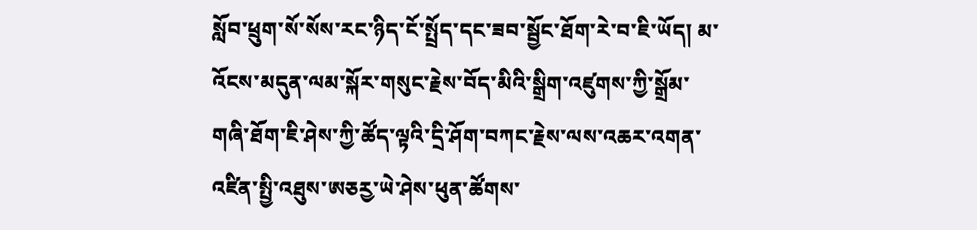སློབ་ཕྲུག་སོ་སོས་རང་ཉིད་ངོ་སྤྲོད་དང་ཟབ་སྦྱོང་ཐོག་རེ་བ་ཇི་ཡོད། མ་འོངས་མདུན་ལམ་སྐོར་གསུང་རྗེས་བོད་མིའི་སྒྲིག་འཛུགས་ཀྱི་སྒྲོམ་གཞི་ཐོག་ཇི་ཤེས་ཀྱི་ཚོད་ལྟའི་དྲི་ཤོག་བཀང་རྗེས་ལས་འཆར་འགན་འཛིན་སྤྱི་འཐུས་ཨཅརྱ་ཡེ་ཤེས་ཕུན་ཚོགས་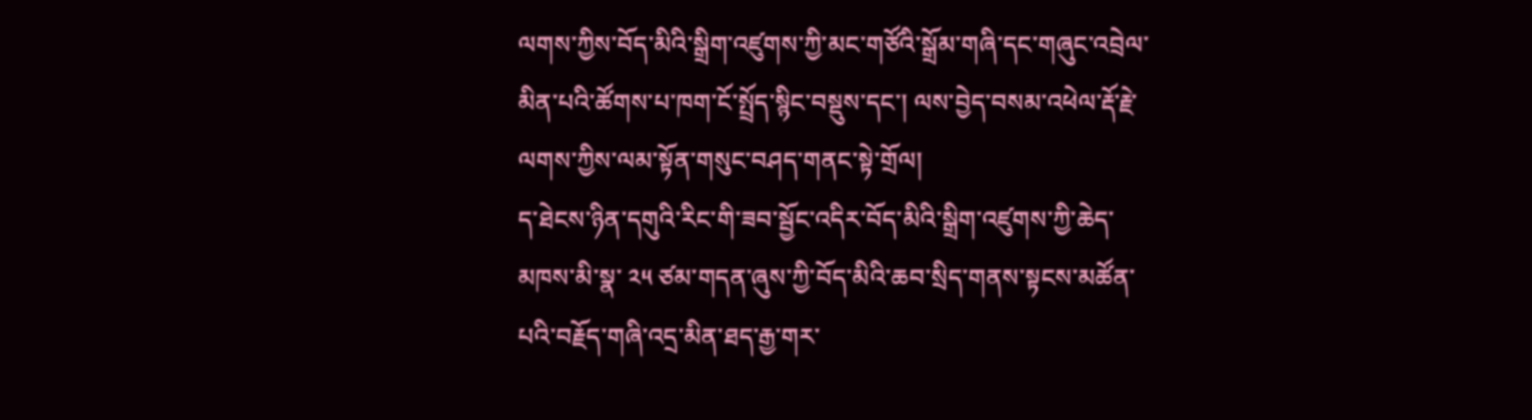ལགས་ཀྱིས་བོད་མིའི་སྒྲིག་འཛུགས་ཀྱི་མང་གཙོའི་སྒྲོམ་གཞི་དང་གཞུང་འབྲེལ་མིན་པའི་ཚོགས་པ་ཁག་ངོ་སྤྲོད་སྙིང་བསྡུས་དང་། ལས་བྱེད་བསམ་འཕེལ་རྡོ་རྗེ་ལགས་ཀྱིས་ལམ་སྟོན་གསུང་བཤད་གནང་སྟེ་གྲོལ།
ད་ཐེངས་ཉིན་དགུའི་རིང་གི་ཟབ་སྦྱོང་འདིར་བོད་མིའི་སྒྲིག་འཛུགས་ཀྱི་ཆེད་མཁས་མི་སྣ་ ༢༥ ཙམ་གདན་ཞུས་ཀྱི་བོད་མིའི་ཆབ་སྲིད་གནས་སྟངས་མཚོན་པའི་བརྗོད་གཞི་འདྲ་མིན་ཐད་རྒྱ་གར་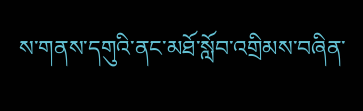ས་གནས་དགུའི་ནང་མཐོ་སློབ་འགྲིམས་བཞིན་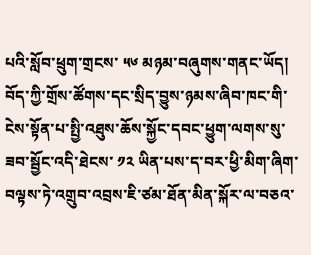པའི་སློབ་ཕྲུག་གྲངས་ ༥༦ མཉམ་བཞུགས་གནང་ཡོད། བོད་ཀྱི་གྲོས་ཚོགས་དང་སྲིད་བྱུས་ཉམས་ཞིབ་ཁང་གི་ངེས་སྟོན་པ་སྤྱི་འཐུས་ཆོས་སྐྱོང་དབང་ཕྱུག་ལགས་སུ་ཟབ་སྦྱོང་འདི་ཐེངས་ ༡༢ ཡིན་པས་ད་བར་ཕྱི་མིག་ཞིག་བལྟས་ཏེ་འགྲུབ་འབྲས་ཇི་ཙམ་ཐོན་མིན་སྐོར་ལ་བཅའ་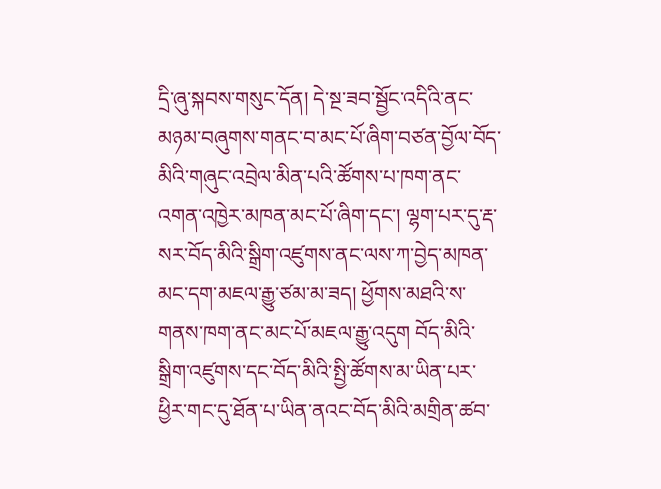དྲི་ཞུ་སྐབས་གསུང་དོན། དེ་སྔ་ཟབ་སྦྱོང་འདིའི་ནང་མཉམ་བཞུགས་གནང་བ་མང་པོ་ཞིག་བཙན་བྱོལ་བོད་མིའི་གཞུང་འབྲེལ་མིན་པའི་ཚོགས་པ་ཁག་ནང་འགན་འཁྱེར་མཁན་མང་པོ་ཞིག་དང་། ལྷག་པར་དུ་རྡ་སར་བོད་མིའི་སྒྲིག་འཛུགས་ནང་ལས་ཀ་བྱེད་མཁན་མང་དག་མཇལ་རྒྱུ་ཙམ་མ་ཟད། ཕྱོགས་མཐའི་ས་གནས་ཁག་ནང་མང་པོ་མཇལ་རྒྱུ་འདུག བོད་མིའི་སྒྲིག་འཛུགས་དང་བོད་མིའི་སྤྱི་ཚོགས་མ་ཡིན་པར་ཕྱིར་གང་དུ་ཐོན་པ་ཡིན་ནའང་བོད་མིའི་མགྲིན་ཚབ་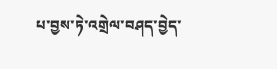པ་བྱས་ཏེ་འགྲེལ་བཤད་བྱེད་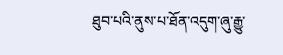ཐུབ་པའི་ནུས་པ་ཐོན་འདུག་ཞུ་རྒྱུ་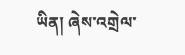ཡིན། ཞེས་འགྲེལ་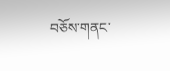བཅོས་གནང་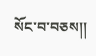སོང་བ་བཅས།།